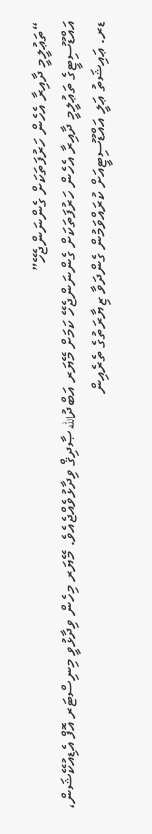“ތަޢުލީމީ ދާއިރާ އެހެން ހަރުފަތަކަށް ގެންނަންޖެހޭ”
އައްޑޫސިޓީގެ ތަޢުލީމީ ދާއިރާ އެހެން ހަރުފަތަކަށް ގެންނަންޖެހޭ ކަމަށް މޭޔަރ އަބްދުالله ޞާދިޤް ވިދާޅުވެއްޖެއެވެ. މޭޔަރ މިހެން ވިދާޅުވީ މިނިސްޓަރ އޮފް އެޑިއުކޭޝަން، ޑރ. ޢައިޝަތު ޢަލީ އައްޑޫސިޓީއަށް ކުރައްވަމުން ގެންދަވާ ޒިޔާރަތުގެ ތެރެއިން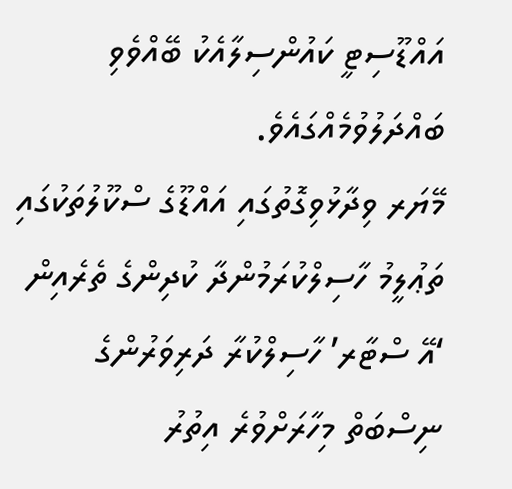އައްޑޫސިޓީ ކައުންސިލާއެކު ބޭއްވެވި ބައްދަލުވުމެއްގައެވެ.
މޭޔަރ ވިދާޅުވިގޮތުގައި އައްޑޫގެ ސްކޫލުތަކުގައި ތަޢުލީމު ހާސިލްކުރަމުންދާ ކުދިންގެ ތެރެއިން ‘އޭ ސްޓާރ’ ހާސިލްކުރާ ދަރިވަރުންގެ ނިސްބަތް މިހާރަށްވުރެ އިތުރު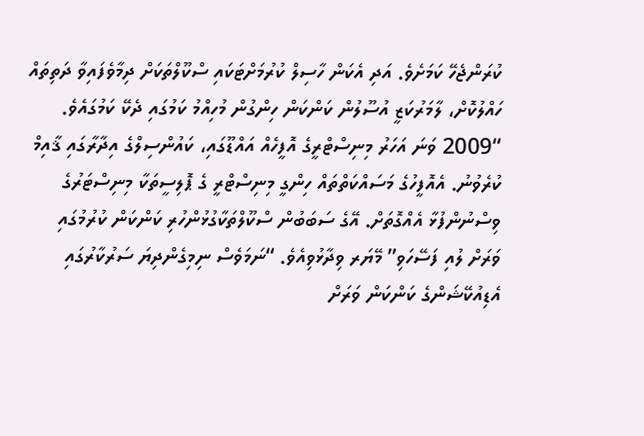ކުރަންޖެހޭ ކަމަށެވެ. އަދި އެކަން ހާސިލް ކުރުމަށްޓަކައި ސްކޫލްތަކަށް ދިމާވެފައިވާ ދަތިތައް ހައްލުކޮށް، ލާމަރުކަޒީ އުސޫލުން ކަންކަން ހިންގުން މުހިއްމު ކަމުގައި ދެކޭ ކަމުގައެވެ.
“2009 ވަނަ އަހަރު މިނިސްޓްރީގެ އޮފީހެއް އައްޑޫގައި، ކައުންސިލްގެ އިދާރާގައި ޤާއިމް ކުރެވުނު. އެއޮފީހުގެ މަސައްކަތްތައް ހިންގީ މިނިސްޓްރީ ގެ ޕޮލިސީތަކާ މިނިސްޓަރުގެ ވިސްނުންފުޅާ އެއްގޮތަށް. އޭގެ ސަބަބުން ސްކޫލްތަކާގުޅުންހުރި ކަންކަން ކުރުމުގައި ވަރަށް ލުއި ފަސޭހަވި” މޭޔަރ ވިދާޅުވިއެވެ. “ނަމަވެސް ނިމިގެންދިޔަ ސަރުކާރުގައި އެޑިއުކޭޝަންގެ ކަންކަން ވަރަށް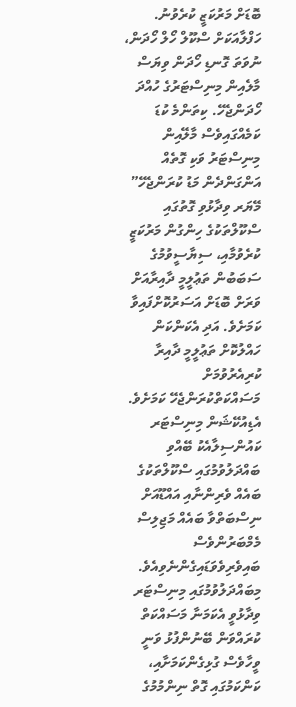ބޮޑަށް މަރުކަޒީ ކުރެވުނު. ހަފްލާއަކަށް ސްކޫލް ހޯލް ހޯދަން، ނުވަތަ ގޮނޑި ހޯދަން ވިޔަސް މާލެއިން މިނިސްޓަރުގެ ހުއްދަ ހޯދަންޖެހޭ. ކިތަންމެ ކުޑަ ކަމެއްގައިވެސް މާލޭއިން މިނިސްޓަރު ވަކި ގޮތެއް އަންގަންދެން މަޑު ކުރަންޖެހޭ”
މޭޔަރ ވިދާޅުވި ގޮތުގައި ސްކޫލްތަކުގެ ހިންގުން މަރުކަޒީ ކުރެވުމާއި، ސިޔާސީވުމުގެ ސަބަބުން ތަޢުލީމީ ދާއިރާއަށް ވަރަށް ބޮޑަށް އަސަރުކޮށްފައިވާ ކަމަށެވެ. އަދި އެކަންކަން ހައްލުކޮށް ތަޢުލީމީ ދާއިރާ ކުރިއެރުވުމަށް މަސައްކަތްކުރަންޖެހޭ ކަމަށެވެ.
އެޑިއުކޭޝަން މިނިސްޓަރ ކައުންސިލާއެކު ބޭއްވި ބައްދަލުވުމުގައި ސްކޫލްތަކުގެ ބައެއް ވެރިންނާއި އައްޑޫއަށް ނިސްބަތްވާ ބައެއް މަޖިލިސް މެމްބަރުންވެސް ބައިވެރިވެވަޑައިގެންނެވިއެވެ. މިބައްދަލުވުމުގައި މިނިސްޓަރ ވިދާޅުވީ އެކަމަނާ މަސައްކަތް ކުރައްވަން ބޭނުންފުޅު ވަނީ ވީހާވެސް ގުޅިގެންކަމަށާއި، ކަންކަމުގައި ގޮތް ނިންމުމުގެ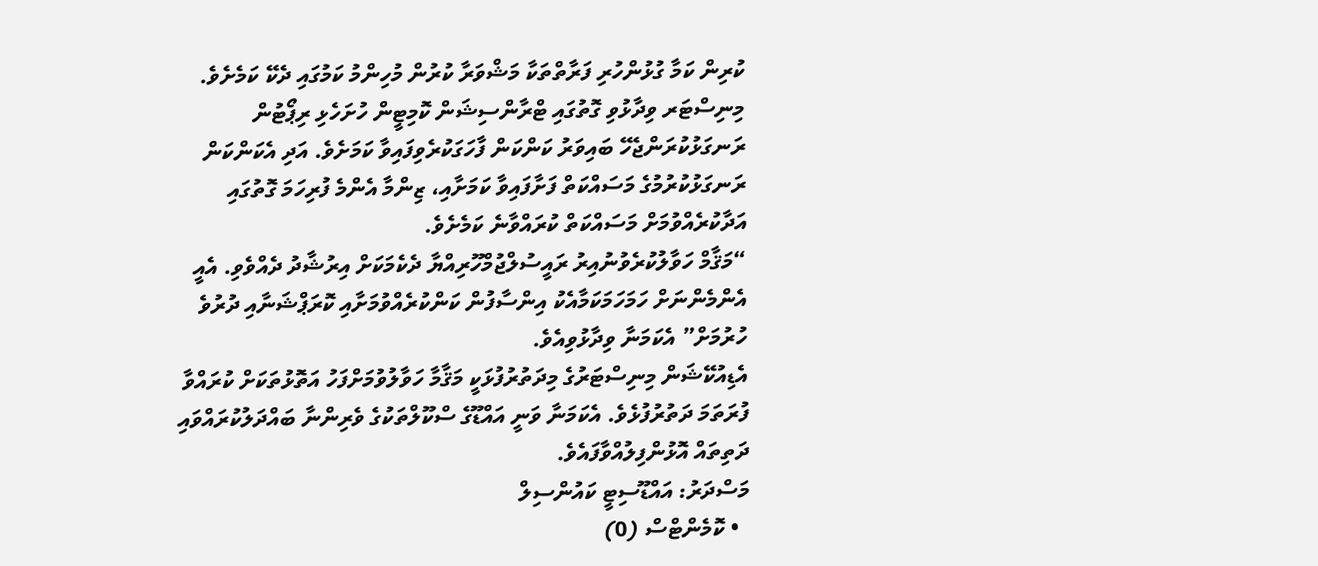ކުރިން ކަމާ ގުޅުންހުރި ފަރާތްތަކާ މަޝްވަރާ ކުރުން މުހިންމު ކަމުގައި ދެކޭ ކަމެށެވެ.
މިނިސްޓަރ ވިދާޅުވި ގޮތުގައި ޓްރާންސިޝަން ކޮމިޓީން ހުށަހެޅި ރިޕޯޓުން ރަނގަޅުކުރަންޖެހޭ ބައިވަރު ކަންކަން ފާހަގަކުރެވިފައިވާ ކަމަށެވެ. އަދި އެކަންކަން ރަނގަޅުކުރުމުގެ މަސައްކަތް ފަށާފައިވާ ކަމަށާއި، ޒިންމާ އެންމެ ފުރިހަމަ ގޮތުގައި އަދާކުރެއްވުމަށް މަސައްކަތް ކުރައްވާނެ ކަމެށެވެ.
“މަޤާމް ހަވާލުކުރެވުނުއިރު ރައީސުލްޖުމްހޫރިއްޔާ ދެކެމަކަށް އިރުޝާދު ދެއްވެވި. އެއީ އެންމެންނަށް ހަމަހަމަކަމާއެކު އިންސާފުން ކަންކުރެއްވުމަށާއި ކޮރަޕްޝަނާއި ދުރުވެ ހުރުމަށް” އެކަމަނާ ވިދާޅުވިއެވެ.
އެޑިއުކޭޝަން މިނިސްޓަރުގެ މިދަތުރުފުޅަކީ މަޤާމާ ހަވާލުވުމަށްފަހު އަތޮޅުތަކަށް ކުރައްވާ ފުރަތަމަ ދަތުރުފުޅެވެ. އެކަމަނާ ވަނީ އައްޑޫގެ ސްކޫލްތަކުގެ ވެރިންނާ ބައްދަލުކުރައްވައި ދަތިތައް އޮޅުންފިލުއްވާފައެވެ.
މަސްދަރު: އައްޑޫސިޓީ ކައުންސިލް
  • ކޮމެންޓްސް (0)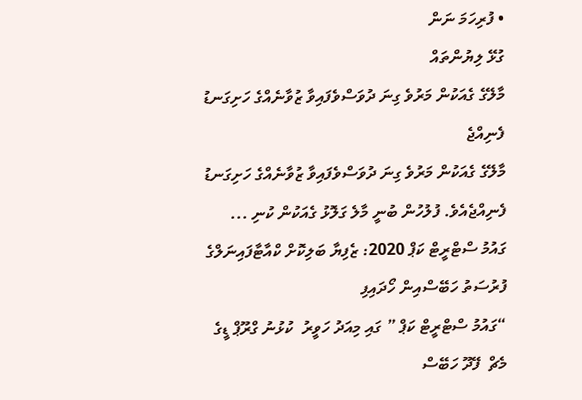• ފުރިހަމަ ނަން
ގުޅޭ ލިޔުންތައް
މާލޭގެ ގެއަކުން މަރުވެ ގިނަ ދުވަސްވެފައިވާ ޒުވާނެއްގެ ހަށިގަނޑު ފެނިއްޖެ
މާލޭގެ ގެއަކުން މަރުވެ ގިނަ ދުވަސްވެފައިވާ ޒުވާނެއްގެ ހަށިގަނޑު ފެނިއްޖެއެވެ. ފުލުހުން ބުނީ މާލެ ގަލޮޅު ގެއަކުން ކުނި ...
ގައުމު ސްޓްރީޓް ކަޕް 2020: ޒެފިޔާ ބަލިކޮށް ކްއާޓާފައިނަލްގެ ފުރުސަތު ހަބޭސްއިން ހޯދައިފި
“ގައުމު ސްޓްރީޓް ކަޕް ” ގައި މިއަދު ހަވީރު  ކުޅުނު ގްރޫޕް ޑީގެ މެޗް  ފޭދޫ ހަބޭސް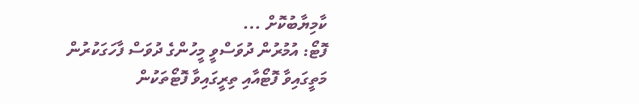ކާމިޔާބުކޮށް ...
ފޮޓޯ: އުމުރުން ދުވަސްވީ މީހުންގެ ދުވަސް ފާހަގަކުރުން
މަތީގައިވާ ފޮޓޯއާއި ތިރީގައިވާ ފޮޓޯތަކުން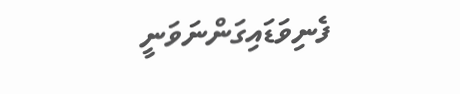ފެނިވަޑައިގަންނަވަނީ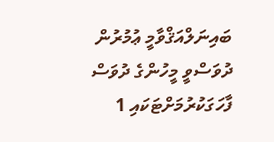ބައިނަލްއަޤްވާމީ ޢުމުރުން ދުވަސްވީ މީހުންގެ ދުވަސް ފާހަގަކުރުމަށްޓަކައި 1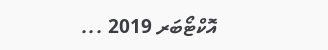އޮކްޓޯބަރ 2019 ...